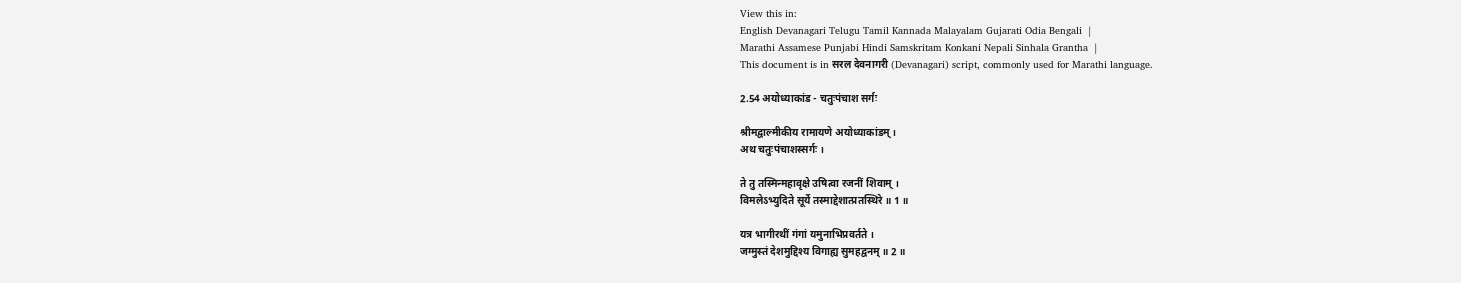View this in:
English Devanagari Telugu Tamil Kannada Malayalam Gujarati Odia Bengali  |
Marathi Assamese Punjabi Hindi Samskritam Konkani Nepali Sinhala Grantha  |
This document is in सरल देवनागरी (Devanagari) script, commonly used for Marathi language.

2.54 अयोध्याकांड - चतुःपंचाश सर्गः

श्रीमद्वाल्मीकीय रामायणे अयोध्याकांडम् ।
अथ चतुःपंचाशस्सर्गः ।

ते तु तस्मिन्महावृक्षे उषित्वा रजनीं शिवाम् ।
विमलेऽभ्युदिते सूर्ये तस्माद्देशात्प्रतस्थिरे ॥ 1 ॥

यत्र भागीरथीं गंगां यमुनाभिप्रवर्तते ।
जग्मुस्तं देशमुद्दिश्य विगाह्य सुमहद्वनम् ॥ 2 ॥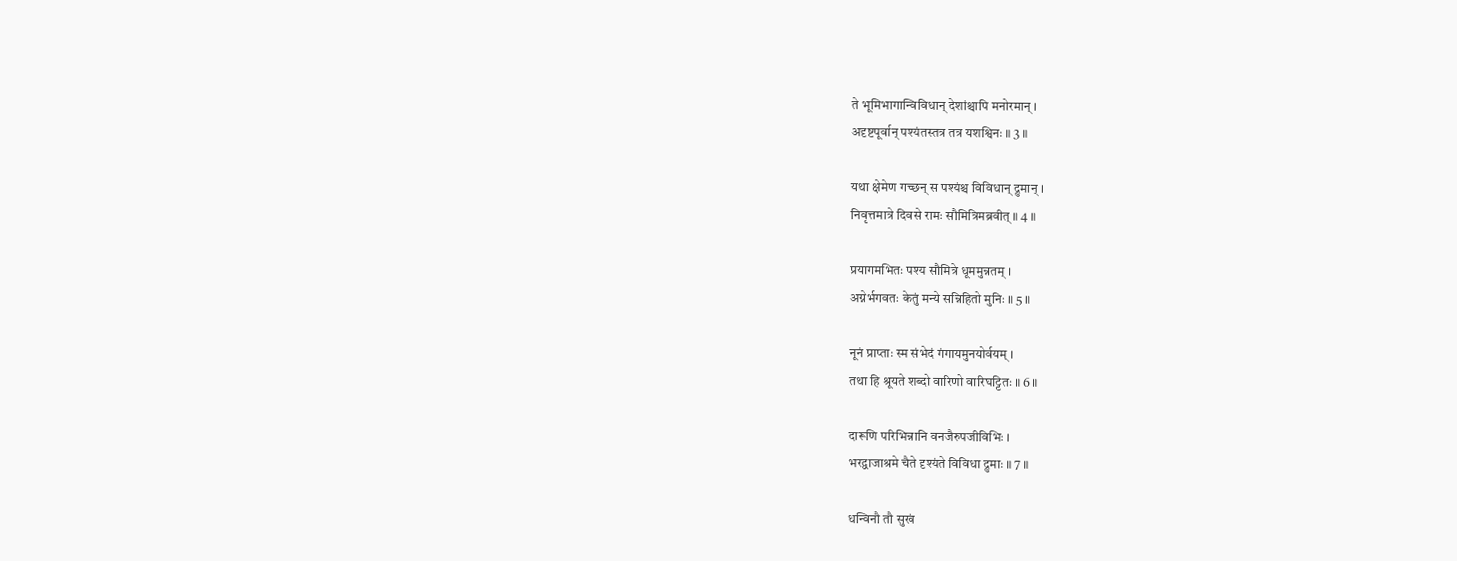ते भूमिभागान्विविधान् देशांश्चापि मनोरमान् ।
अदृष्टपूर्वान् पश्यंतस्तत्र तत्र यशश्विनः ॥ 3 ॥

यथा क्षेमेण गच्छन् स पश्यंश्च विविधान् द्रुमान् ।
निवृत्तमात्रे दिवसे रामः सौमित्रिमब्रवीत् ॥ 4 ॥

प्रयागमभितः पश्य सौमित्रे धूममुन्नतम् ।
अग्नेर्भगवतः केतुं मन्ये सन्निहितो मुनिः ॥ 5 ॥

नूनं प्राप्ताः स्म संभेदं गंगायमुनयोर्वयम् ।
तथा हि श्रूयते शब्दो वारिणो वारिघट्टितः ॥ 6 ॥

दारूणि परिभिन्नानि वनजैरुपजीविभिः ।
भरद्वाजाश्रमे चैते दृश्यंते विविधा द्रुमाः ॥ 7 ॥

धन्विनौ तौ सुखं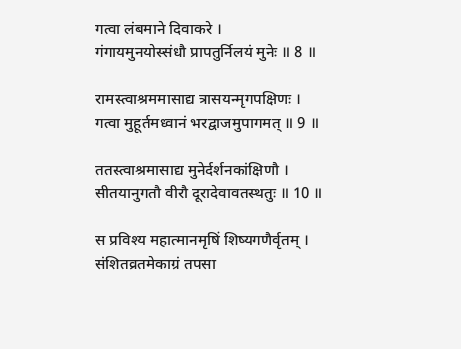गत्वा लंबमाने दिवाकरे ।
गंगायमुनयोस्संधौ प्रापतुर्निलयं मुनेः ॥ 8 ॥

रामस्त्वाश्रममासाद्य त्रासयन्मृगपक्षिणः ।
गत्वा मुहूर्तमध्वानं भरद्वाजमुपागमत् ॥ 9 ॥

ततस्त्वाश्रमासाद्य मुनेर्दर्शनकांक्षिणौ ।
सीतयानुगतौ वीरौ दूरादेवावतस्थतुः ॥ 10 ॥

स प्रविश्य महात्मानमृषिं शिष्यगणैर्वृतम् ।
संशितव्रतमेकाग्रं तपसा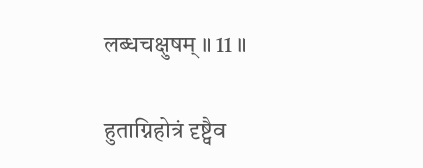लब्धचक्षुषम् ॥ 11 ॥

हुताग्निहोत्रं दृष्ट्वैव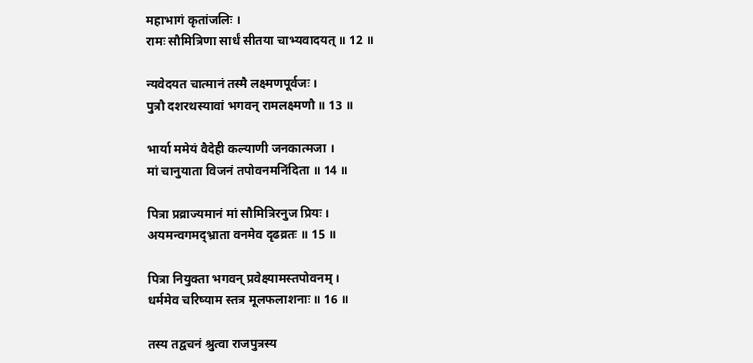महाभागं कृतांजलिः ।
रामः सौमित्रिणा सार्धं सीतया चाभ्यवादयत् ॥ 12 ॥

न्यवेदयत चात्मानं तस्मै लक्ष्मणपूर्वजः ।
पुत्रौ दशरथस्यावां भगवन् रामलक्ष्मणौ ॥ 13 ॥

भार्या ममेयं वैदेही कल्याणी जनकात्मजा ।
मां चानुयाता विजनं तपोवनमनिंदिता ॥ 14 ॥

पित्रा प्रव्राज्यमानं मां सौमित्रिरनुज प्रियः ।
अयमन्वगमद्भ्राता वनमेव दृढव्रतः ॥ 15 ॥

पित्रा नियुक्ता भगवन् प्रवेक्ष्यामस्तपोवनम् ।
धर्ममेव चरिष्याम स्तत्र मूलफलाशनाः ॥ 16 ॥

तस्य तद्वचनं श्रुत्वा राजपुत्रस्य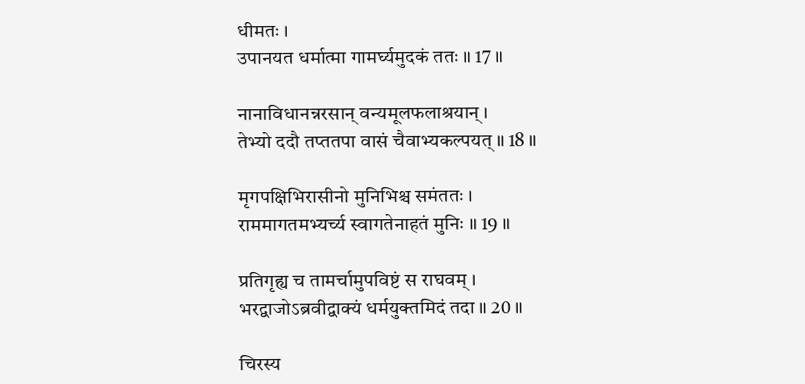धीमतः ।
उपानयत धर्मात्मा गामर्घ्यमुदकं ततः ॥ 17 ॥

नानाविधानन्नरसान् वन्यमूलफलाश्रयान् ।
तेभ्यो ददौ तप्ततपा वासं चैवाभ्यकल्पयत् ॥ 18 ॥

मृगपक्षिभिरासीनो मुनिभिश्च समंततः ।
राममागतमभ्यर्च्य स्वागतेनाहतं मुनिः ॥ 19 ॥

प्रतिगृह्य च तामर्चामुपविष्टं स राघवम् ।
भरद्वाजोऽब्रवीद्वाक्यं धर्मयुक्तमिदं तदा ॥ 20 ॥

चिरस्य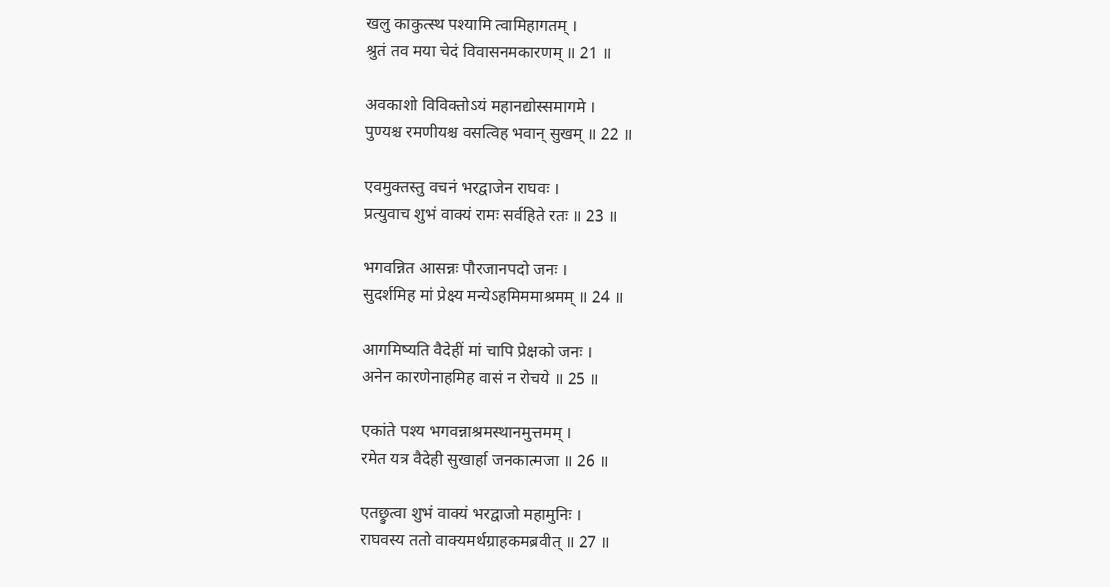खलु काकुत्स्थ पश्यामि त्वामिहागतम् ।
श्रुतं तव मया चेदं विवासनमकारणम् ॥ 21 ॥

अवकाशो विविक्तोऽयं महानद्योस्समागमे ।
पुण्यश्च रमणीयश्च वसत्विह भवान् सुखम् ॥ 22 ॥

एवमुक्तस्तु वचनं भरद्वाजेन राघवः ।
प्रत्युवाच शुभं वाक्यं रामः सर्वहिते रतः ॥ 23 ॥

भगवन्नित आसन्नः पौरजानपदो जनः ।
सुदर्शमिह मां प्रेक्ष्य मन्येऽहमिममाश्रमम् ॥ 24 ॥

आगमिष्यति वैदेहीं मां चापि प्रेक्षको जनः ।
अनेन कारणेनाहमिह वासं न रोचये ॥ 25 ॥

एकांते पश्य भगवन्नाश्रमस्थानमुत्तमम् ।
रमेत यत्र वैदेही सुखार्हा जनकात्मजा ॥ 26 ॥

एतछ्रुत्वा शुभं वाक्यं भरद्वाजो महामुनिः ।
राघवस्य ततो वाक्यमर्थग्राहकमब्रवीत् ॥ 27 ॥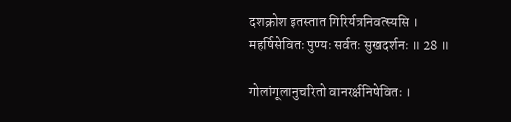दशक्रोश इतस्तात गिरिर्यत्रनिवत्स्यसि ।
महर्षिसेवितः पुण्यः सर्वतः सुखदर्शनः ॥ 28 ॥

गोलांगूलानुचरितो वानरर्क्षनिषेवितः ।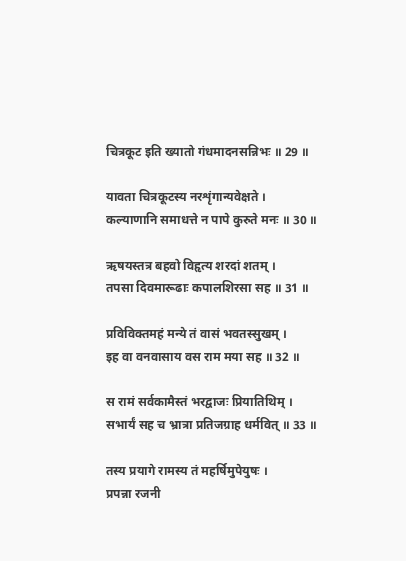चित्रकूट इति ख्यातो गंधमादनसन्निभः ॥ 29 ॥

यावता चित्रकूटस्य नरशृंगान्यवेक्षते ।
कल्याणानि समाधत्ते न पापे कुरुते मनः ॥ 30 ॥

ऋषयस्तत्र बहवो विहृत्य शरदां शतम् ।
तपसा दिवमारूढाः कपालशिरसा सह ॥ 31 ॥

प्रविविक्तमहं मन्ये तं वासं भवतस्सुखम् ।
इह वा वनवासाय वस राम मया सह ॥ 32 ॥

स रामं सर्वकामैस्तं भरद्वाजः प्रियातिथिम् ।
सभार्यं सह च भ्रात्रा प्रतिजग्राह धर्मवित् ॥ 33 ॥

तस्य प्रयागे रामस्य तं महर्षिमुपेयुषः ।
प्रपन्ना रजनी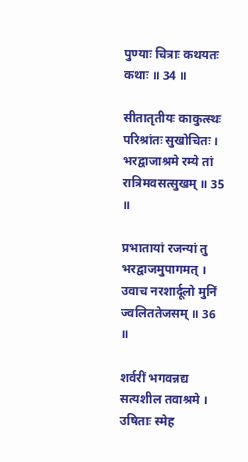पुण्याः चित्राः कथयतः कथाः ॥ 34 ॥

सीतातृतीयः काकुत्स्थः परिश्रांतः सुखोचितः ।
भरद्वाजाश्रमे रम्ये तां रात्रिमवसत्सुखम् ॥ 35 ॥

प्रभातायां रजन्यां तु भरद्वाजमुपागमत् ।
उवाच नरशार्दूलो मुनिं ज्वलिततेजसम् ॥ 36 ॥

शर्वरीं भगवन्नद्य सत्यशील तवाश्रमे ।
उषिताः स्मेह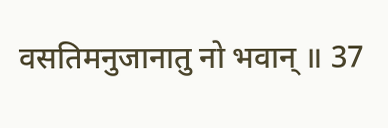वसतिमनुजानातु नो भवान् ॥ 37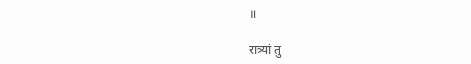॥

रात्र्यां तु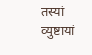तस्यां व्युष्टायां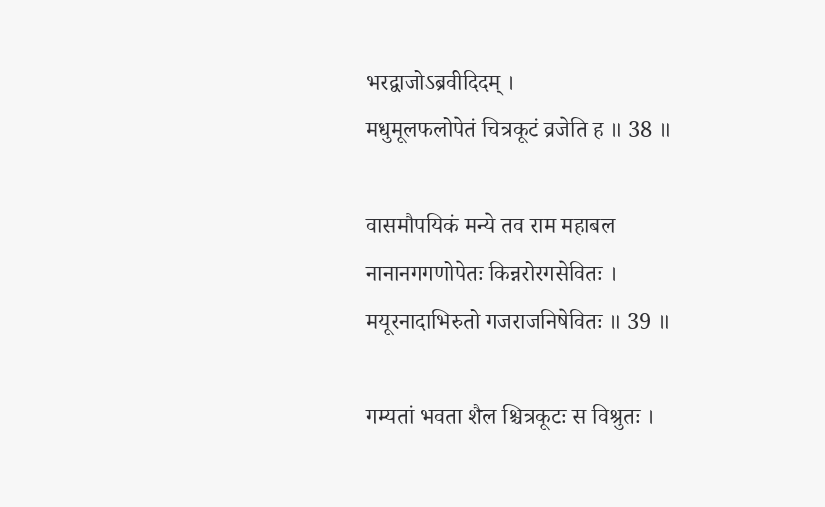भरद्वाजोऽब्रवीदिदम् ।
मधुमूलफलोपेतं चित्रकूटं व्रजेति ह ॥ 38 ॥

वासमौपयिकं मन्ये तव राम महाबल नानानगगणोपेतः किन्नरोरगसेवितः ।
मयूरनादाभिरुतो गजराजनिषेवितः ॥ 39 ॥

गम्यतां भवता शैल श्चित्रकूटः स विश्रुतः ।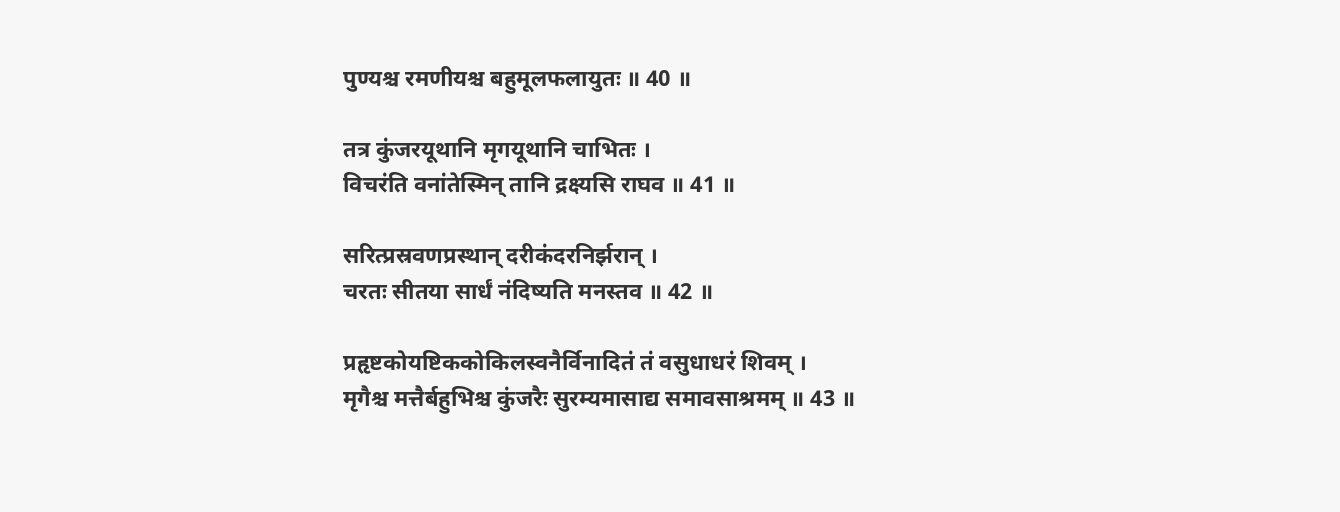पुण्यश्च रमणीयश्च बहुमूलफलायुतः ॥ 40 ॥

तत्र कुंजरयूथानि मृगयूथानि चाभितः ।
विचरंति वनांतेस्मिन् तानि द्रक्ष्यसि राघव ॥ 41 ॥

सरित्प्रस्रवणप्रस्थान् दरीकंदरनिर्झरान् ।
चरतः सीतया सार्धं नंदिष्यति मनस्तव ॥ 42 ॥

प्रहृष्टकोयष्टिककोकिलस्वनैर्विनादितं तं वसुधाधरं शिवम् ।
मृगैश्च मत्तैर्बहुभिश्च कुंजरैः सुरम्यमासाद्य समावसाश्रमम् ॥ 43 ॥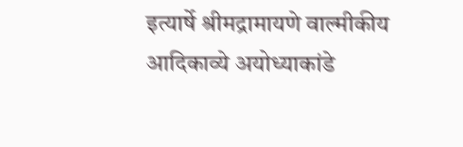इत्यार्षे श्रीमद्रामायणे वाल्मीकीय आदिकाव्ये अयोध्याकांडे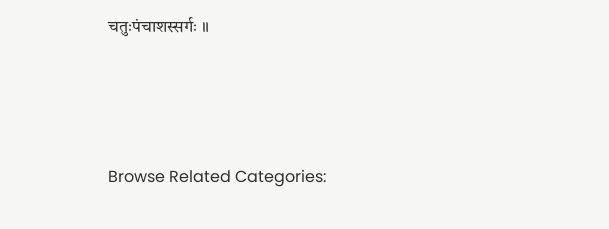चतुःपंचाशस्सर्गः ॥




Browse Related Categories: